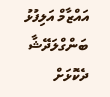އައްޒާމް އަލިފުޅު
ބަންގްލަދޭޝާ ދެކޮޅަށް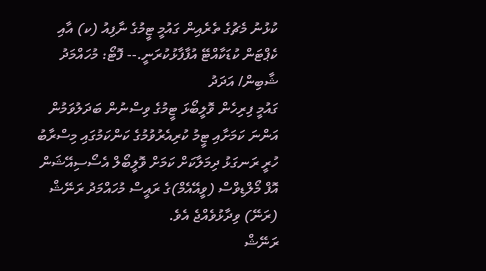ކުޅުނު މެޗުގެ ތެރެއިން ގައުމީ ޓީމުގެ ނާފިއު (ކ) އާއި ކެޕްޓަން ކުޑަކާއްޓޭ އުފާފާޅުކުރަނީ.-- ފޮޓޯ: މުހައްމަދު ޝާބިން/ އަދަދު
ގައުމީ ފިރިހެން ވޮލީބޯޅަ ޓީމުގެ ވިސްނުން ބަދަލުވަމުން އަންނަ ކަމަށާއި ޓީމު ކުރިއެރުވުމުގެ ކަންކަމުގައި މިސްރާބު ހުރީ ރަނގަޅު ދިމަލާކަށް ކަމަށް ވޮލީބޯލް އެސޯސިއޭޝަން އޮފް މޯލްޑިވްސް (ވީއޭއެމް)ގެ ރައީސް މުހައްމަދު ރަނޭޝް (ރަނޭ) ވިދާޅުވެއްޖެ އެވެ.
ރަނޭޝް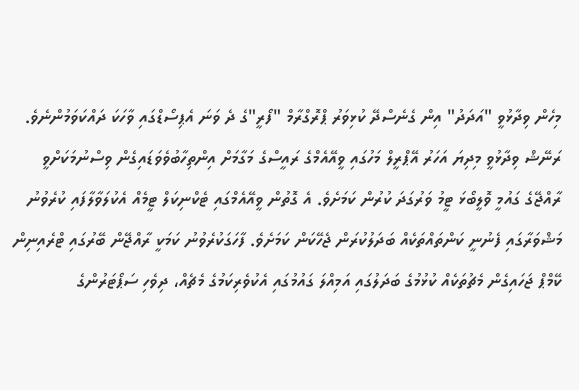މިހެން ވިދާޅުވީ "އަދަދު" އިން ގެނެސްދޭ ކުޅިވަރު ޕްރޮގްރާމް "ފޯރީ"ގެ ދެ ވަނަ އެޕިސޯޑްގައި ވާހަކަ ދައްކަވަމުންނެވެ.
ރަނޭޝް ވިދާޅުވީ މިދިޔަ އަހަރު އޭޕްރީލް މަހުގައި ވީއޭއެމްގެ ރައީސްގެ މަގާމަށް އިންތިހާބުވެވަޑައިގެން ވިސްނުމަކަށްވީ ރާއްޖޭގެ ގައުމީ ވޮލީބޯޅަ ޓީމު ވަރުގަދަ ކުރުން ކަމަށެވެ. އެ ގޮތުން ވީއޭއެމްގައި ޓެކްނިކަލް ޓީމެއް އެކުލަވާލާފައި ކުރެވުނު މަޝްވަރާގައި ފެނުނީ ކަންތައްތަކެއް ބަދަލުކުރަން ޖެހޭކަން ކަމަށެވެ. ފާހަގަކުރެވުނު ކަމަކީ ރާއްޖޭން ބޭރުގައި ޓްރެއިނިން ކޭމްޕް ޖަހައިގެން މެޗުތަކެއް ކުޅުމުގެ ބަދަލުގައި އަމިއްލަ ގައުމުގައި އެކުވެރިކަމުގެ މެޗެއް، ދިވެހި ސަޕޯޓަރުންގެ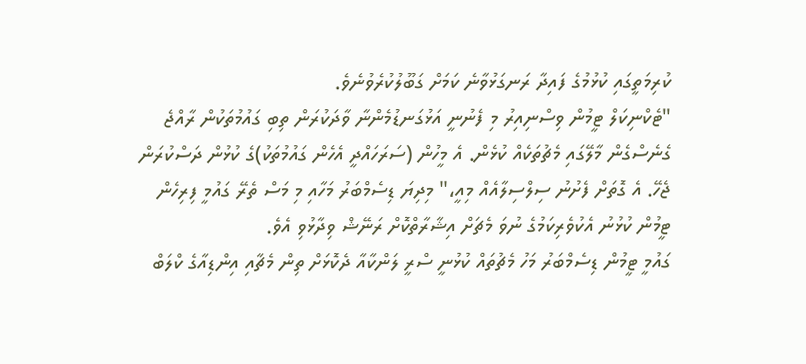ކުރިމަތީގައި ކުޅުމުގެ ފައިދާ ރަނގަޅުވާނެ ކަމަށް ގަބޫލުކުރެވުނެވެ.
"ޓެކްނިކަލް ޓީމުން ވިސްނިއިރު މި ފެނުނީ އަޅުގަނޑުމެންނާ ވާދަކުރަން ތިބި ގައުމުތަކުން ރާއްޖެ ގެނެސްގެން މާލޭގައި މެޗުތަކެއް ކުޅެން. އެ މީހުން (ސަރަހައްދީ އެހެން ގައުމުތަކު)ގެ ކުޅުން ދަސްކުރަން ޖެހޭ. އެ ގޮތަށް ފެށުނު ސިލްސިލާއެއް މިއީ،" މިދިޔަ ޑިސެމްބަރު މަހާއި މި މަސް ތެރޭ ގައުމީ ފިރިހެން ޓީމުން ކުޅުނު އެކުވެރިކަމުގެ ނުވަ މެޗަށް އިޝާރާތްކޮށް ރަނޭޝް ވިދާޅުވި އެވެ.
ގައުމީ ޓީމުން ޑިސެމްބަރު މަހު މެޗުތައް ކުޅުނީ ސްރީ ލަންކާއާ ދެކޮޅަށް ތިން މެޗާއި އިންޑިއާގެ ކްލަބް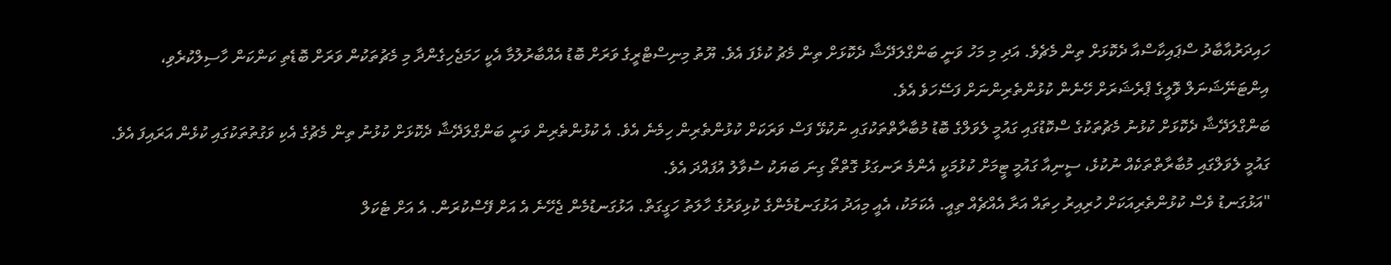ހައިދަރުއާބާދު ސްޕައިކާސްއާ ދެކޮޅަށް ތިން މެޗެވެ. އަދި މި މަހު ވަނީ ބަންގްލަދޭޝާ ދެކޮޅަށް ތިން މެޗު ކުޅެފަ އެވެ. ޔޫތު މިނިސްޓްރީގެ ވަރަށް ބޮޑު އެއްބާރުލުމާ އެކީ ހަމަޖެހިގެންދާ މި މެޗުތަކުން ވަރަށް ބޮޑެތި ކަންކަން ހާސިލްކުރެވި، އިންޓަނޭޝަނަލް ވޮލީގެ ޕްރެޝަރަށް ހޭނެން ކުޅުންތެރިންނަށް ފަސޭހަވެ އެވެ.
ބަންގްލަދޭޝާ ދެކޮޅަށް ކުޅުނު މެޗުތަކުގެ ސްކޮޑުގައި ގައުމީ ލެވަލްގެ ބޮޑު މުބާރާތްތަކުގައި ނުކުޅޭ ފަސް ވަރަކަށް ކުޅުންތެރިން ހިމެނެ އެވެ. އެ ކުޅުންތެރިން ވަނީ ބަންގްލަދޭޝާ ދެކޮޅަށް ކުޅުނު ތިން މެޗުގެ އެކި ވަގުތުތަކުގައި ކުޅެން އަރައިފަ އެވެ. ގައުމީ ލެވަލްގައި މުބާރާތްތަކެއް ނުކުޅެ، ސީނިއާ ގައުމީ ޓީމަށް ކުޅުމަކީ އެންމެ ރަނގަޅު ގޮތްތޯ ގިނަ ބަޔަކު ސުވާލު އުފައްދަ އެވެ.
"އަޅުގަނޑު ވެސް ކުޅުންތެރިއަކަށް ހުރިއިރު ހިތައް އަރާ އެއްޗެއް ތިއީ. އެކަމަކު، އެއީ މިއަދު އަޅުގަނޑުމެންގެ ކުޅިވަރުގެ ހާލަތު ހަގީގަތް. އަޅުގަނޑުމެން ޖެހޭނެ އެ އަށް ފޭސްކުރަން. އެ އަށް ޓެކަލް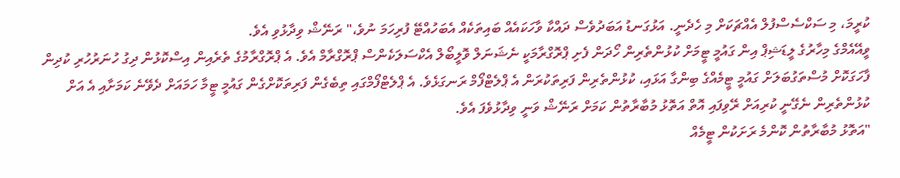ކުރީމަ، މި ސަކްސެސްފުލް އެއްޗަކަށް މި ހެދެނީ. އަޅުގަނޑު އަބަދުވެސް ދައްކާ ވާހަކައެއް ބައިތަކެއް އެބަހުއްޓޭ ފުރިހަމަ ނުވެ،" ރަނޭޝް ވިދާޅުވި އެވެ.
ވީއޭއެމްގެ މިހާރުގެ ލީޑަޝިޕް އިން ގައުމީ ޓީމަށް ކުޅުންތެރިން ހޯދަން ފެށި ޕްރޮގްރާމަކީ ނެޝަނަލް ވޮލީބޯލް އެކްސަލަކެންސް ޕްރޮގްރާމް އެވެ. އެ ޕްރޮގްރާމުގެ ތެރެއިން އިސްކޮޅުން ދިގު ހުނަރުހުރި ކުދިން ފާހަގަކޮށް މުސްތަގުބަލަށް ގައުމީ ޓީމެއްގެ ބިންގާ އަޅައި، ކުޅުންތެރިން ފަރިތަކުރަން އެ ޕްލެޓްފޯމް ރަނގަޅެވެ. އެ ޕްލެޓްފޯމްގައި ތިބެގެން ފަރިތަކޮށްގެން ގައުމީ ޓީމާ ހަމައަށް ދެވޭނެ ކަމަށާއި އެ އަށް ކުޅުންތެރިން ނެގޭނީ ކުރިއަށް ރޭވިފައި އޮތް އަތޮޅު މުބާރާތުން ކަމަށް ރަނޭޝް ވަނީ ވިދާޅުވެފަ އެވެ.
"އަތޮޅު މުބާރާތުން ކޮންމެ ރަށަކުން ޓީމެއް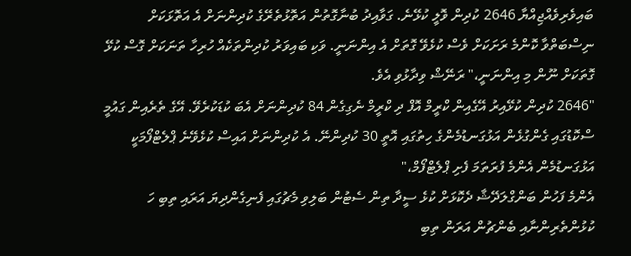ބައިވެރިވެއްޖިއްޔާ 2646 ކުދިން ވޮލީ ކުޅޭނެ. ގަވާއިދު ބުނާގޮތުން އަތޮޅުތެރޭގެ ކުދިންނަށް އެ އަތޮޅަކަށް ނިސްބަތްވާ ކޮންމެ ރަށަކަށް ވެސް ކުޅެވޭ ގޮތަށް އެ އިންނަނީ. ވަކި ބައިވަރު ކުދިންތަކެއް ހުރިހާ ތަނަކަށް ގޮސް ކުޅޭ ގޮތަކަށް ނޫން މި އިންނަނީ،" ރަނޭޝް ވިދާޅުވި އެވެ.
"2646 ކުދިން ކުޅޭއިރު އޭގެއިން ކްރީމް އޮފް ދި ކްރީމް ނެގިގެން 84 ކުދިންނަށް އެބަ ކުޑަކުރެވޭ. އޭގެ ތެރެއިން ގައުމީ ސްކޮޑުގައި ގެންގުޅެން އަޅުގަނޑުމެންގެ ހިތުގައި އޮތީ 30 ކުދިންނޭ. އެ ކުދިންނަށް އައިސް ކުޅެވޭނެ ޕްލެޓްފޯމަކީ އަޅުގަނޑުމެން އެންމެ ފުރަތަމަ ފެށި ޕްލެޓްފޯމް،"
އެންމެ ފަހުން ބަންގްލަދޭޝާ ދެކޮޅަށް ކުޅެ ސީދާ ތިން ސެޓުން ބަލިވި މެޗުގައި ފެނިގެންދިޔަ އަރައި ތިބި ހަ ކުޅުންތެރިންނާއި ބެންޗުން އަރަން ތިބި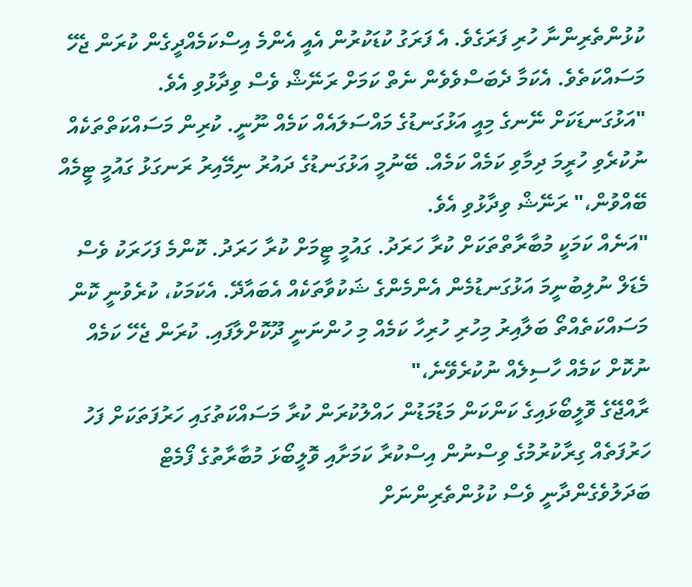ކުޅުންތެރިންނާ ހުރި ފަރަގެވެ. އެ ފަރަގު ކުޑަކުރުން އެއީ އެންމެ އިސްކަމެއްދީގެން ކުރަން ޖެހޭ މަސައްކަތެވެ. އެކަމާ ދެބަސްވެވެން ނެތް ކަމަށް ރަނޭޝް ވެސް ވިދާޅުވި އެވެ.
"އަޅުގަނޑަކަށް ނޭނގެ މިއީ އަޅުގަނޑުގެ މައްސަލައެއް ކަމެއް ނޫނީ. ކުރިން މަސައްކަތްތަކެއް ނުކުރެވި ހުރީމަ ދިމާވި ކަމެއް ކަމެއް. ބޭނުމީ އަޅުގަނޑުގެ ދައުރު ނިމޭއިރު ރަނގަޅު ގައުމީ ޓީމެއް ބޭއްވުން،" ރަނޭޝް ވިދާޅުވި އެވެ.
"އަނެއް ކަމަކީ މުބާރާތްތަކަށް ކުރާ ހަރަދު. ގައުމީ ޓީމަށް ކުރާ ހަރަދު. ކޮންމެ ފަހަރަކު ވެސް މެޑަލް ނުލިބުނީމަ އަޅުގަނޑުމެން އެންމެންގެ ޝަކުވާތަކެއް އެބައާދޭ. އެކަމަކު، ކުރެވުނީ ކޮން މަސައްކަތެއްތޯ ބަލާއިރު މިހުރި ހުރިހާ ކަމެއް މި ހުންނަނީ ދޫކޮށްލާފައި. ކުރަން ޖެހޭ ކަމެއް ނުކޮށް ކަމެއް ހާސިލެއް ނުކުރެވޭނެ،"
ރާއްޖޭގެ ވޮލީބޯޅައިގެ ކަންކަން މަޑުމަޑުން ހައްލުކުރަން ކުރާ މަސައްކަތުގައި ހަރުފަތަކަށް ފަހު ހަރުފަތެއް ގިރާކުރުމުގެ ވިސްނުން އިސްކުރާ ކަމަށާއި ވޮލީބޯޅަ މުބާރާތުގެ ފޯމެޓް ބަދަލުވެގެންދާނީ ވެސް ކުޅުންތެރިންނަށް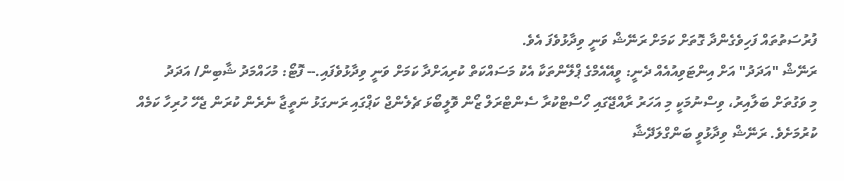ފުރުސަތުތައް ފަހިވެގެންދާ ގޮތަށް ކަމަށް ރަނޭޝް ވަނީ ވިދާޅުވެފަ އެވެ.
ރަނޭޝް "އަދަދު" އަށް އިންޓަވިއުއެއް ދެނީ: ވީއޭއެމްގެ ޕްލޭންތަކާ އެކު މަސައްކަތް ކުރިއަށްދާ ކަމަށް ވަނީ ވިދާޅުވެފައި.-- ފޮޓޯ: މުހައްމަދު ޝާބިން/ އަދަދު
މި ވަގުތަށް ބަލާއިރު، ވިސްނުމަކީ މި އަހަރު ރާއްޖޭގައި ހޯސްޓްކުރާ ސެންޓްރަލް ޒޯން ވޮލީބޯޅަ ޗެލެންޖް ކަޕްގައި ރަނގަޅު ނަތީޖާ ނެރެން ކުރަން ޖެހޭ ހުރިހާ ކަމެއް ކުރުމަށެވެ. ރަނޭޝް ވިދާޅުވީ ބަންގްލަދޭޝާ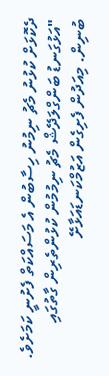ދެކޮޅަށް ކުޅުނު މެޗު ނިމުނު ހިސާބުން އެ މަސައްކަތް ފެށުނީ ކަމަށެވެ.
"އަޅުގަނޑު ބަންގްލަދޭޝް މެޗު ނިމުމުން ކުޅުންތެރިން ގާތުގައި ބުނިން. މިއަދުން ފެށިގެން އަޒުމްކަނޑައަޅާށޭ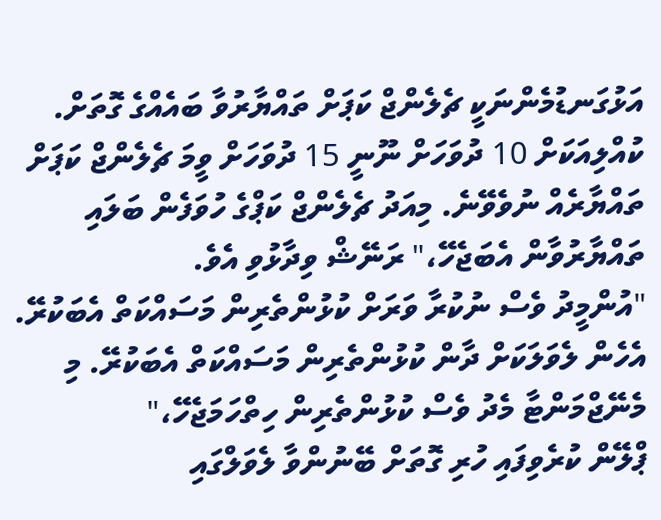އަޅުގަނޑުމެންނަކީ ޗެލެންޖް ކަޕަށް ތައްޔާރުވާ ބައެއްގެ ގޮތަށް. ކުއްލިއަކަށް 10 ދުވަހަށް ނޫނީ 15 ދުވަހަށް ވީމަ ޗެލެންޖް ކަޕަށް ތައްޔާރެއް ނުވެވޭނެ. މިއަދު ޗެލެންޖް ކަޕްގެ ހުވަފެން ބަލައި ތައްޔާރުވާން އެބަޖެހޭ،" ރަނޭޝް ވިދާޅުވި އެވެ.
"އުންމީދު ވެސް ނުކުރާ ވަރަށް ކުޅުންތެރިން މަސައްކަތް އެބަކުރޭ. އެހެން ލެވަލަކަށް ދާން ކުޅުންތެރިން މަސައްކަތް އެބަކުރޭ. މި މެނޭޖްމަންޓާ މެދު ވެސް ކުޅުންތެރިން ހިތްހަމަޖެހޭ،"
ޕްލޭން ކުރެވިފައި ހުރި ގޮތަށް ބޭނުންވާ ލެވަލްގައި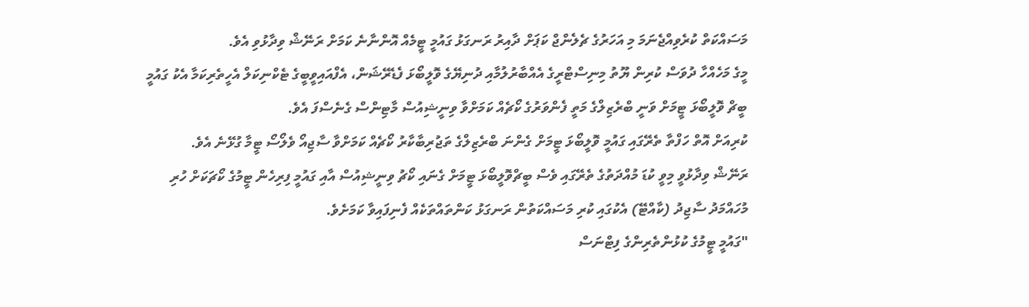މަސައްކަތް ކުރެވިއްޖެނަމަ މި އަހަރުގެ ޗެލެންޖް ކަޕަށް ދާއިރު ރަނގަޅު ގައުމީ ޓީމެއް އޮންނާނެ ކަމަށް ރަނޭޝް ވިދާޅުވި އެވެ.
މީގެ މަހެއްހާ ދުވަސް ކުރިން ޔޫތު މިނިސްޓްރީގެ އެއްބާރުލުމާއި ދުނިޔޭގެ ވޮލީބޯޅަ ފެޑެރޭޝަން، އެފްއައިވީބީގެ ޓެކްނިކަލް އެހީތެރިކަމާ އެކު ގައުމީ ބީޗް ވޮލީބޯޅަ ޓީމަށް ވަނީ ބްރެޒިލްގެ މަތީ ފެންވަރުގެ ކޯޗެއް ކަމަށްވާ ވިނީޝިއުސް މާޓިންސް ގެނެސްފަ އެވެ.
ކުރިއަށް އޮތް ހަފްތާ ތެރޭގައި ގައުމީ ވޮލީބޯޅަ ޓީމަށް ގެންނަ ބްރެޒިލްގެ ތަޖުރިބާކާރު ކޯޗެއް ކަމަށްވާ ސާޖިއޯ ވެލޯސޯ ޓީމާ ގުޅޭނެ އެވެ.
ރަނޭޝް ވިދާޅުވީ މިވީ ކުޑަ މުއްދަތުގެ ތެރޭގައި ވެސް ބީޗްވޮލީބޯޅަ ޓީމަށް ގެނައި ކޯޗު ވިނީޝިއުސް އާއި ގައުމީ ފިރިހެން ޓީމުގެ ކޯޗަކަށް ހުރި މުހައްމަދު ސާޖިދު (ކާއްޓޭ) އެކުގައި ކުރި މަސައްކަތުން ރަނގަޅު ކަންތައްތަކެއް ފެނިފައިވާ ކަމަށެވެ.
"ގައުމީ ޓީމުގެ ކުޅުންތެރިންގެ ފިޓްނަސް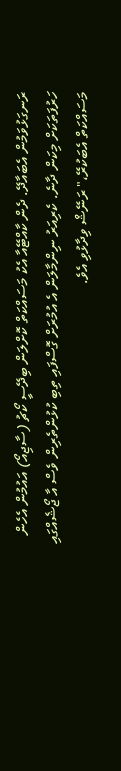ރަނގަޅުވަމުން އެބައާދޭ. ދެން ކާއްޓޭއާ އެކު މަސައްކަތް ކޮށްލަން ބިދޭސީ ކޯޗު (ސާޖިއޯ) އައުމުން އެހެން ހަރުފަތަކަށް މިކަން ދާނެ. ކެރިއަރު ނިންމާލަން އެ އުމުރަށް ގޮސްފައި ތިބި ކުޅުންތެރިން ވެސް އާ ޖޯޝެއްގައި މަސައްކަތް އެބަކުރޭ،" ރަނޭޝް ވިދާޅުވި އެވެ.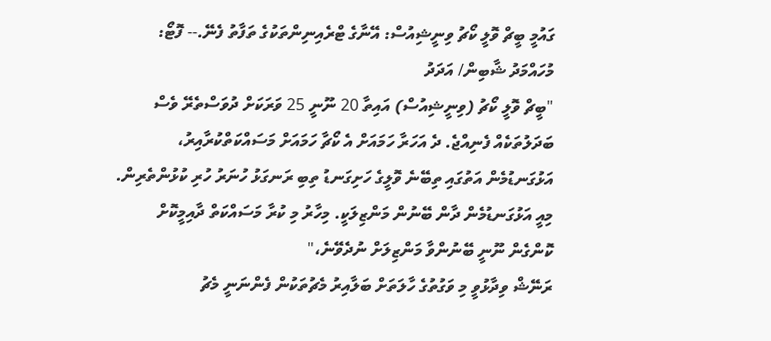ގައުމީ ބީޗް ވޮލީ ކޯޗު ވިނީޝިއުސް: އޭނާގެ ޓްރެއިނިންތަކުގެ ތަފާތު ފެނޭ.-- ފޮޓޯ: މުހައްމަދު ޝާބިން/ އަދަދު
"ބީޗް ވޮލީ ކޯޗު (ވިނީޝިއުސް) އައިތާ 20 ނޫނީ 25 ވަރަކަށް ދުވަސްތެރޭ ވެސް ބަދަލުތަކެއް ފެނިއްޖެ. ދެ އަހަރާ ހަމައަށް އެ ކޯޗާ ހަމައަށް މަސައްކަތްކުރާއިރު، އަޅުގަނޑުމެން އަތުގައި ތިބޭނެ ވޮލީގެ ހަށިގަނޑު ތިބި ރަނގަޅު ހުނަރު ހުރި ކުޅުންތެރިން. މިއީ އަޅުގަނޑުމެން ދާން ބޭނުން މަންޒިލަކީ. މިހާރު މި ކުރާ މަސައްކަތް ދާއިމީކޮށް ކޮންގެން ނޫނީ ބޭނުންވާ މަންޒިލަށް ނުދެވޭނެ،"
ރަނޭޝް ވިދާޅުވީ މި ވަގުތުގެ ހާލަތަށް ބަލާއިރު މެޗުތަކުން ފެންނަނީ މެޗު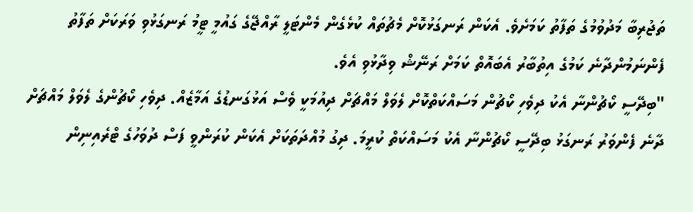ތަޖުރިބާ މަދުވުމުގެ ތަފާތު ކަމަށެވެ. އެކަން ރަނގަޅުކޮށް މެޗުތައް ކުޅެގެން މެންޓަލީ ރާއްޖޭގެ ގައުމީ ޓީމު ރަނގަޅުވި ވަރަކަށް ތަފާތު ފެންނަމުންދާނެ ކަމުގެ އިތުބާރު އެބައޮތް ކަމަށް ރަނޭޝް ވިދާޅުވި އެވެ.
"ބިދޭސީ ކޯޗުންނާ އެކު ދިވެހި ކޯޗުން މަސައްކަތްކޮށް ލެވަލް މައްޗަށް ދިއުމަކީ ވެސް އަޅުގަނޑުގެ އަމާޒެއް. ދިވެހި ކޯޗުންގެ ލެވަލް މައްޗަށް ދާނެ ފެންވަރު ރަނގަޅު ބިދޭސީ ކޯޗުންނާ އެކު މަސައްކަތް ކުރީމަ. ދިގު މުއްދަތަކަށް އެކަން ކުރަންވީ ފަސް ދުވަހުގެ ޓްރެއިނިން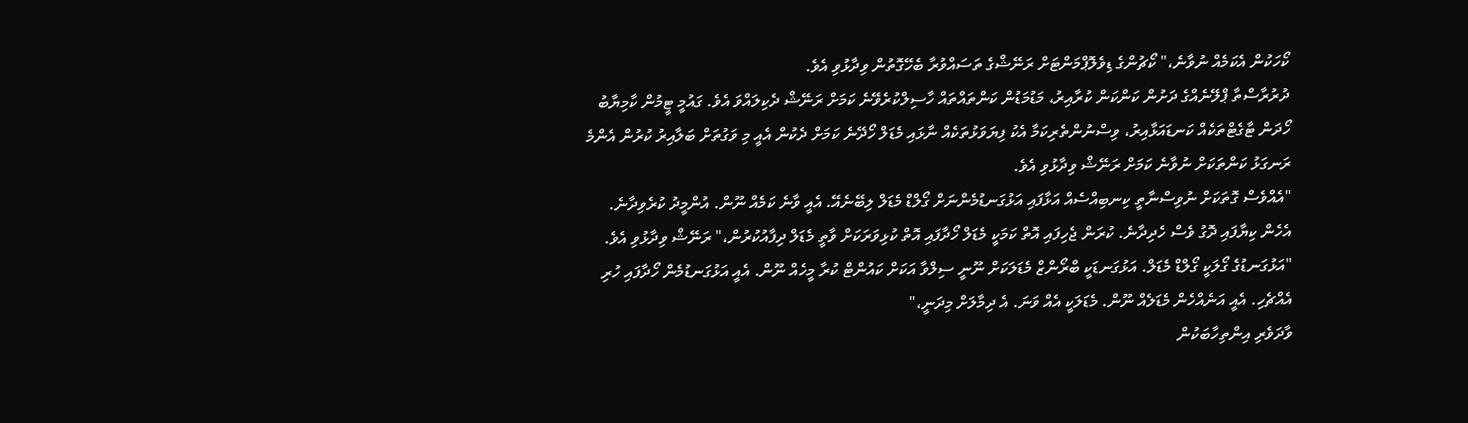ކޯހަކުން އެކަމެއް ނުވާނެ،" ކޯޗުންގެ ޑިވެލޮޕްމަންޓަށް ރަނޭޝްގެ ތަސައްވުރާ ބެހޭގޮތުން ވިދާޅުވި އެވެ.
ދުރުރާސްތާ ޕްލޭނެއްގެ ދަށުން ކަންކަން ކުރާއިރު، މަޑުމަޑުން ކަންތައްތައް ހާސިލްކުރެވޭނެ ކަމަށް ރަނޭޝް ދެކިލައްވަ އެވެ. ގައުމީ ޓީމުން ކާމިޔާބު ހޯދަން ޓާގެޓްތަކެއް ކަނޑައަޅާއިރު، ވިސްނުންތެރިކަމާ އެކު ފިޔަވަޅުތަކެއް ނާޅައި މެޑަލް ހޯދޭނެ ކަމަށް ދެކުން އެއީ މި ވަގުތަށް ބަލާއިރު ކުރުން އެންމެ ރަނގަޅު ކަންތަކަށް ނުވާނެ ކަމަށް ރަނޭޝް ވިދާޅުވި އެވެ.
"އެއްވެސް ގޮތަކަށް ނުވިސްނާތީ ކިނބިއްސެއް އަޅާފައި އަޅުގަނޑުމެންނަށް ގޯލްޑް މެޑަލް ލިބޭނެއޭ. އެއީ ވާނެ ކަމެއް ނޫން. އުންމީދު ކުރެވިދާނެ. އެހެން ކިޔާފައި ދޮގު ވެސް ހެދިދާނެ. ކުރަން ޖެހިފައި އޮތް ކަމަކީ މެޑަލް ހޯދާފައި އޮތް ކުޅިވަރަކަށް ވާތީ މެޑަލް ދިފާއުކުރުން،" ރަނޭޝް ވިދާޅުވި އެވެ.
"އަޅުގަނޑުގެ ގޯލަކީ ގޯލްޑް މެޑަލް. އަޅުގަނޑަކީ ބްރޯންޒް މެޑަލަކަށް ނޫނީ ސިލްވާ އަކަށް ކައުންޓް ކުރާ މީހެއް ނޫން. އެއީ އަޅުގަނޑުމެން ހޯދާފައި ހުރި އެއްޗެހި. އެއީ އަނެއްހެން މެޑަލެއް ނޫން. މެޑަލަކީ އެއް ވަނަ. އެ ދިމާލަށް މިދަނީ،"
ވާދަވެރި އިންތިހާބަކުން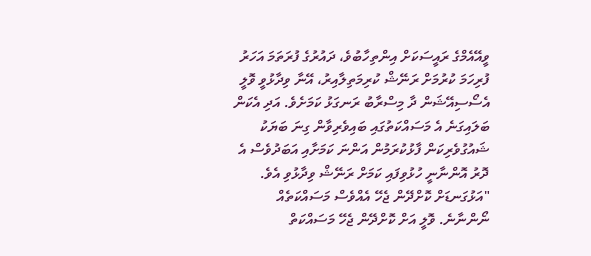ވީއޭއެމްގެ ރައީސަކަށް އިންތިހާބުވެ، ދައުރުގެ ފުރަތަމަ އަހަރު ފުރިހަމަ ކުރުމަށް ރަނޭޝް ކުރިމަތިލާއިރު، އޭނާ ވިދާޅުވީ ވޮލީ އެސޯސިއޭޝަން ދާ މިސްރާބު ރަނގަޅު ކަމަށެވެ. އަދި އެކަން ބަލައިގަނެ އެ މަސައްކަތުގައި ބައިވެރިވާން ގިނަ ބަޔަކު ޝައުގުވެރިކަން ފާޅުކުރަމުން އަންނަ ކަމަށާއި އަބަދުވެސް އެ ދޮރު އޮންނާނީ ހުޅުވިފައި ކަމަށް ރަނޭޝް ވިދާޅުވި އެވެ.
"އަޅުގަނޑަށް ކޮށްދޭން ޖެހޭ އެއްވެސް މަސައްކަތެއް ނޯންނާނެ. ވޮލީ އަށް ކޮށްދޭން ޖެހޭ މަސައްކަތް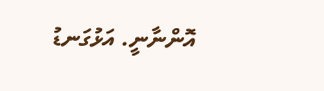އޮންނާނީ. އަޅުގަނޑު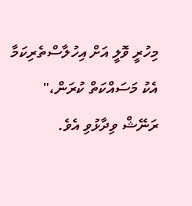މިހުރީ ވޮލީ އަށް އިހުލާސްތެރިކަމާ އެކު މަސައްކަތް ކުރަން،" ރަނޭޝް ވިދާޅުވި އެވެ.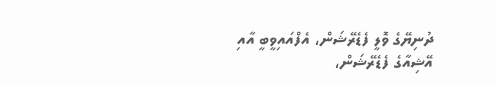ދުނިޔޭގެ ވޮލީ ފެޑެރޭޝަން، އެފްއައިވީބީ އާއި އޭޝިއާގެ ފެޑެރޭޝަން،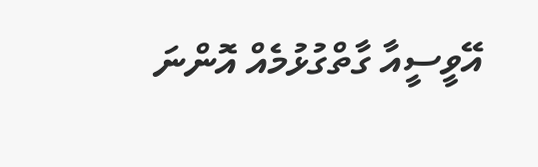އޭވީސީއާ ގާތްގުޅުމެއް އޮންނަ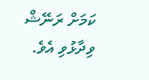ކަމަށް ރަނޭޝް ވިދާޅުވި އެވެ.